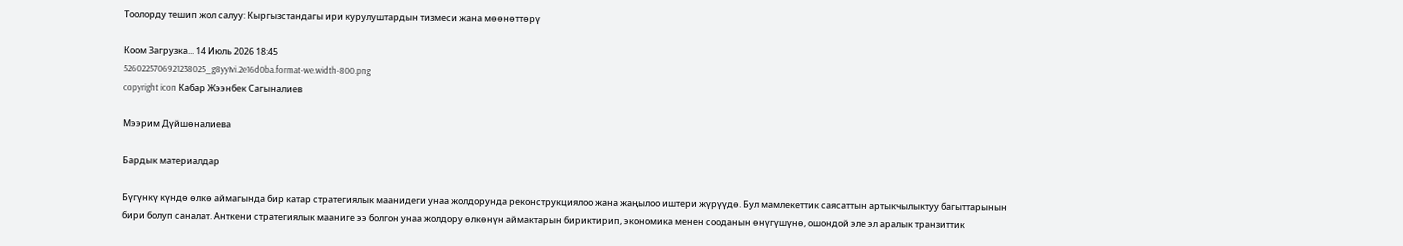Тоолорду тешип жол салуу: Кыргызстандагы ири курулуштардын тизмеси жана мөөнөттөрү

Коом Загрузка... 14 Июль 2026 18:45
5260225706921238025_g8yyIvi.2e16d0ba.format-we.width-800.png
copyright icon Кабар Жээнбек Сагыналиев

Мээрим Дүйшөналиева

Бардык материалдар

Бүгүнкү күндө өлкө аймагында бир катар стратегиялык маанидеги унаа жолдорунда реконструкциялоо жана жаңылоо иштери жүрүүдө. Бул мамлекеттик саясаттын артыкчылыктуу багыттарынын бири болуп саналат. Анткени стратегиялык мааниге ээ болгон унаа жолдору өлкөнүн аймактарын бириктирип, экономика менен сооданын өнүгүшүнө, ошондой эле эл аралык транзиттик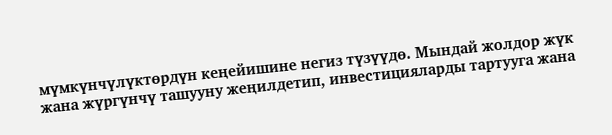мүмкүнчүлүктөрдүн кеңейишине негиз түзүүдө. Мындай жолдор жүк жана жүргүнчү ташууну жеңилдетип, инвестицияларды тартууга жана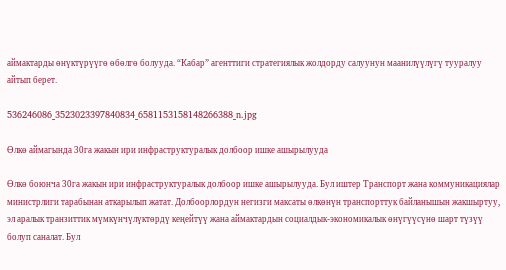аймактарды өнүктүрүүгө өбөлгө болууда. “Кабар” агенттиги стратегиялык жолдорду салуунун маанилүүлүгү тууралуу айтып берет.

536246086_3523023397840834_6581153158148266388_n.jpg

Өлкө аймагында 30га жакын ири инфраструктуралык долбоор ишке ашырылууда

Өлкө боюнча 30га жакын ири инфраструктуралык долбоор ишке ашырылууда. Бул иштер Транспорт жана коммуникациялар министрлиги тарабынан аткарылып жатат. Долбоорлордун негизги максаты өлкөнүн транспорттук байланышын жакшыртуу, эл аралык транзиттик мүмкүнчүлүктөрдү кеңейтүү жана аймактардын социалдык-экономикалык өнүгүүсүнө шарт түзүү болуп саналат. Бул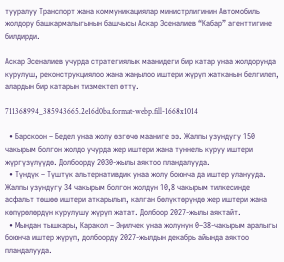тууралуу Транспорт жана коммуникациялар министрлигинин Автомобиль жолдору башкармалыгынын башчысы Аскар Эсеналиев “Кабар” агенттигине билдирди.

Аскар Эсеналиев учурда стратегиялык маанидеги бир катар унаа жолдорунда курулуш, реконструкциялоо жана жаңылоо иштери жүрүп жатканын белгилеп, алардын бир катарын тизмектеп өттү.

711368994_385943665.2e16d0ba.format-webp.fill-1668x1014

  • Барскоон – Бедел унаа жолу өзгөчө мааниге ээ. Жалпы узундугу 150 чакырым болгон жолдо учурда жер иштери жана туннель куруу иштери жүргүзүлүүдө. Долбоорду 2030-жылы аяктоо пландалууда.
  • Түндүк – Түштүк альтернативдик унаа жолу боюнча да иштер уланууда. Жалпы узундугу 34 чакырым болгон жолдун 10,8 чакырым тилкесинде асфальт төшөө иштери аткарылып, калган бөлүктөрүндө жер иштери жана көпүрөлөрдүн курулушу жүрүп жатат. Долбоор 2027-жылы аяктайт.
  • Мындан тышкары, Каракол – Эңилчек унаа жолунун 0–38-чакырым аралыгы боюнча иштер жүрүп, долбоорду 2027-жылдын декабрь айында аяктоо пландалууда.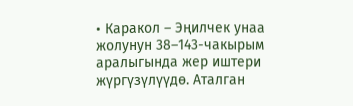• Каракол – Эңилчек унаа жолунун 38–143-чакырым аралыгында жер иштери жүргүзүлүүдө. Аталган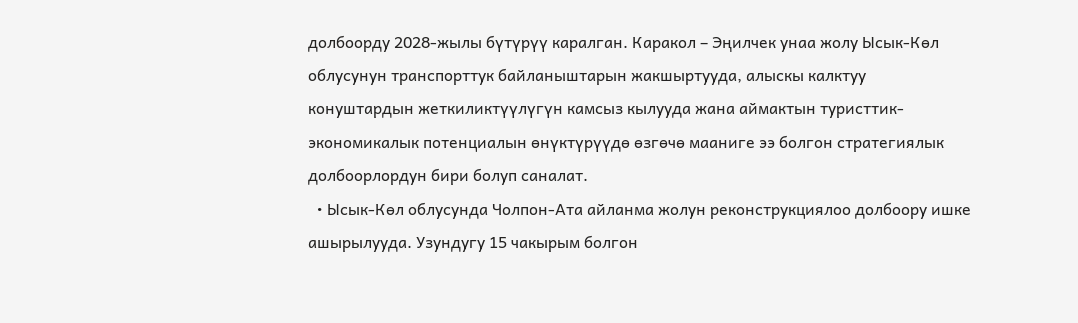долбоорду 2028-жылы бүтүрүү каралган. Каракол – Эңилчек унаа жолу Ысык-Көл облусунун транспорттук байланыштарын жакшыртууда, алыскы калктуу конуштардын жеткиликтүүлүгүн камсыз кылууда жана аймактын туристтик-экономикалык потенциалын өнүктүрүүдө өзгөчө мааниге ээ болгон стратегиялык долбоорлордун бири болуп саналат.
  • Ысык-Көл облусунда Чолпон-Ата айланма жолун реконструкциялоо долбоору ишке ашырылууда. Узундугу 15 чакырым болгон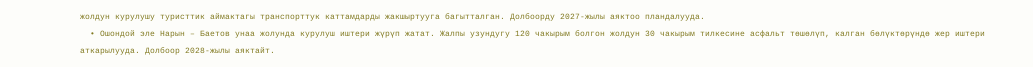жолдун курулушу туристтик аймактагы транспорттук каттамдарды жакшыртууга багытталган. Долбоорду 2027-жылы аяктоо пландалууда.
  • Ошондой эле Нарын – Баетов унаа жолунда курулуш иштери жүрүп жатат. Жалпы узундугу 120 чакырым болгон жолдун 30 чакырым тилкесине асфальт төшөлүп, калган бөлүктөрүндө жер иштери аткарылууда. Долбоор 2028-жылы аяктайт.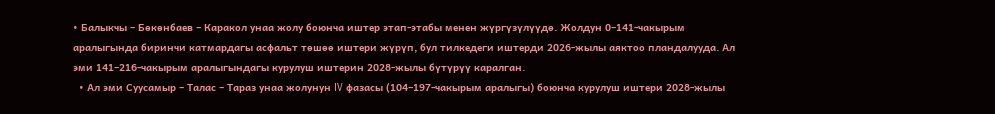• Балыкчы – Бөкөнбаев – Каракол унаа жолу боюнча иштер этап-этабы менен жүргүзүлүүдө. Жолдун 0–141-чакырым аралыгында биринчи катмардагы асфальт төшөө иштери жүрүп, бул тилкедеги иштерди 2026-жылы аяктоо пландалууда. Ал эми 141–216-чакырым аралыгындагы курулуш иштерин 2028-жылы бүтүрүү каралган.
  • Ал эми Суусамыр – Талас – Тараз унаа жолунун IV фазасы (104–197-чакырым аралыгы) боюнча курулуш иштери 2028-жылы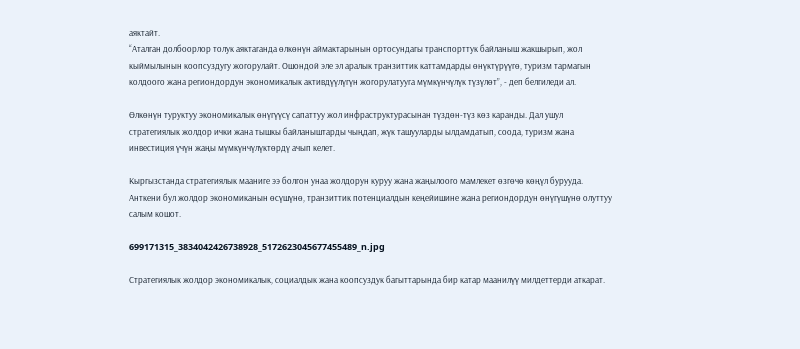аяктайт.
“Аталган долбоорлор толук аяктаганда өлкөнүн аймактарынын ортосундагы транспорттук байланыш жакшырып, жол кыймылынын коопсуздугу жогорулайт. Ошондой эле эл аралык транзиттик каттамдарды өнүктүрүүгө, туризм тармагын колдоого жана региондордун экономикалык активдүүлүгүн жогорулатууга мүмкүнчүлүк түзүлөт”, - деп белгиледи ал.

Өлкөнүн туруктуу экономикалык өнүгүүсү сапаттуу жол инфраструктурасынан түздөн-түз көз каранды. Дал ушул стратегиялык жолдор ички жана тышкы байланыштарды чыңдап, жүк ташууларды ылдамдатып, соода, туризм жана инвестиция үчүн жаңы мүмкүнчүлүктөрдү ачып келет.

Кыргызстанда стратегиялык мааниге ээ болгон унаа жолдорун куруу жана жаңылоого мамлекет өзгөчө көңүл бурууда. Анткени бул жолдор экономиканын өсүшүнө, транзиттик потенциалдын кеңейишине жана региондордун өнүгүшүнө олуттуу салым кошот.

699171315_3834042426738928_5172623045677455489_n.jpg

Стратегиялык жолдор экономикалык, социалдык жана коопсуздук багыттарында бир катар маанилүү милдеттерди аткарат.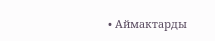• Аймактарды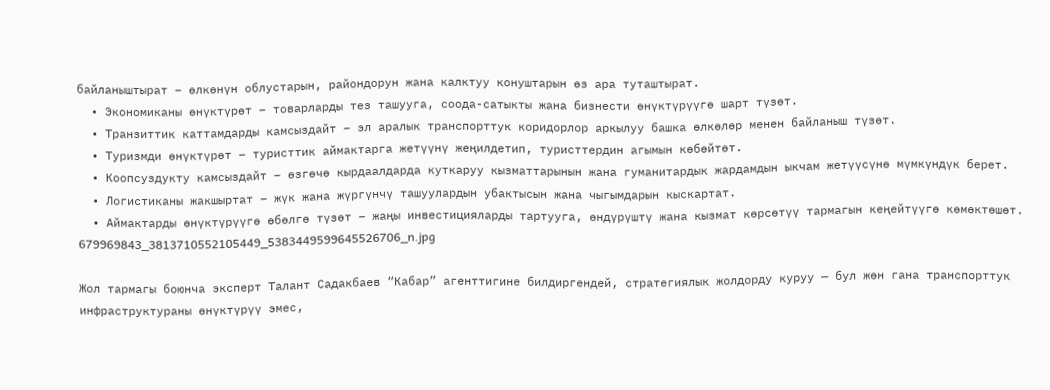байланыштырат – өлкөнүн облустарын, райондорун жана калктуу конуштарын өз ара туташтырат.
  • Экономиканы өнүктүрөт – товарларды тез ташууга, соода-сатыкты жана бизнести өнүктүрүүгө шарт түзөт.
  • Транзиттик каттамдарды камсыздайт – эл аралык транспорттук коридорлор аркылуу башка өлкөлөр менен байланыш түзөт.
  • Туризмди өнүктүрөт – туристтик аймактарга жетүүнү жеңилдетип, туристтердин агымын көбөйтөт.
  • Коопсуздукту камсыздайт – өзгөчө кырдаалдарда куткаруу кызматтарынын жана гуманитардык жардамдын ыкчам жетүүсүнө мүмкүндүк берет.
  • Логистиканы жакшыртат – жүк жана жүргүнчү ташуулардын убактысын жана чыгымдарын кыскартат.
  • Аймактарды өнүктүрүүгө өбөлгө түзөт – жаңы инвестицияларды тартууга, өндүрүштү жана кызмат көрсөтүү тармагын кеңейтүүгө көмөктөшөт.
679969843_3813710552105449_5383449599645526706_n.jpg

Жол тармагы боюнча эксперт Талант Садакбаев “Кабар” агенттигине билдиргендей, стратегиялык жолдорду куруу — бул жөн гана транспорттук инфраструктураны өнүктүрүү эмес,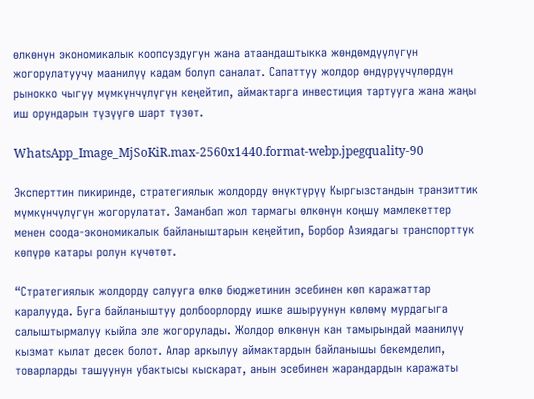өлкөнүн экономикалык коопсуздугун жана атаандаштыкка жөндөмдүүлүгүн жогорулатуучу маанилүү кадам болуп саналат. Сапаттуу жолдор өндүрүүчүлөрдүн рынокко чыгуу мүмкүнчүлүгүн кеңейтип, аймактарга инвестиция тартууга жана жаңы иш орундарын түзүүгө шарт түзөт.

WhatsApp_Image_MjSoKiR.max-2560x1440.format-webp.jpegquality-90

Эксперттин пикиринде, стратегиялык жолдорду өнүктүрүү Кыргызстандын транзиттик мүмкүнчүлүгүн жогорулатат. Заманбап жол тармагы өлкөнүн коңшу мамлекеттер менен соода-экономикалык байланыштарын кеңейтип, Борбор Азиядагы транспорттук көпүрө катары ролун күчөтөт.

“Стратегиялык жолдорду салууга өлкө бюджетинин эсебинен көп каражаттар каралууда. Буга байланыштуу долбоорлорду ишке ашыруунун көлөмү мурдагыга салыштырмалуу кыйла эле жогорулады. Жолдор өлкөнүн кан тамырындай маанилүү кызмат кылат десек болот. Алар аркылуу аймактардын байланышы бекемделип, товарларды ташуунун убактысы кыскарат, анын эсебинен жарандардын каражаты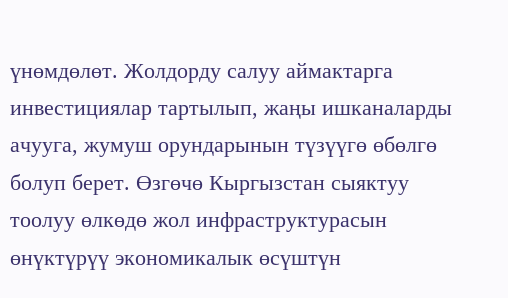үнөмдөлөт. Жолдорду салуу аймактарга инвестициялар тартылып, жаңы ишканаларды ачууга, жумуш орундарынын түзүүгө өбөлгө болуп берет. Өзгөчө Кыргызстан сыяктуу тоолуу өлкөдө жол инфраструктурасын өнүктүрүү экономикалык өсүштүн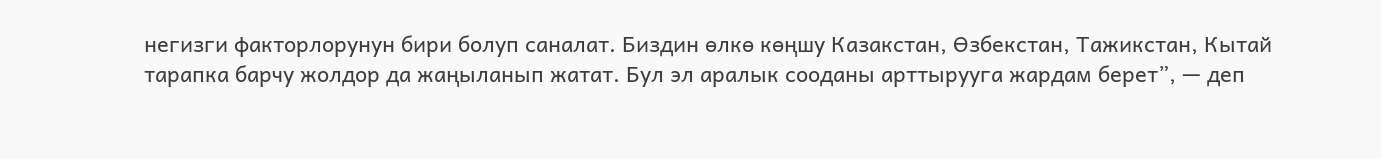негизги факторлорунун бири болуп саналат. Биздин өлкө көңшу Казакстан, Өзбекстан, Тажикстан, Кытай тарапка барчу жолдор да жаңыланып жатат. Бул эл аралык сооданы арттырууга жардам берет”, — деп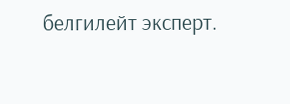белгилейт эксперт.